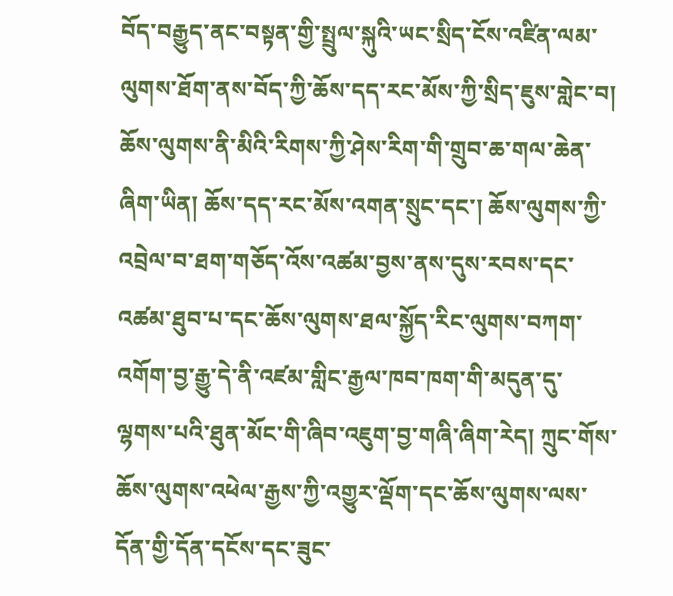བོད་བརྒྱུད་ནང་བསྟན་གྱི་སྤྲུལ་སྐུའི་ཡང་སྲིད་ངོས་འཛིན་ལམ་ལུགས་ཐོག་ནས་བོད་ཀྱི་ཆོས་དད་རང་མོས་ཀྱི་སྲིད་ཇུས་གླེང་བ།
ཆོས་ལུགས་ནི་མིའི་རིགས་ཀྱི་ཤེས་རིག་གི་གྲུབ་ཆ་གལ་ཆེན་ཞིག་ཡིན། ཆོས་དད་རང་མོས་འགན་སྲུང་དང་། ཆོས་ལུགས་ཀྱི་འབྲེལ་བ་ཐག་གཅོད་འོས་འཚམ་བྱས་ནས་དུས་རབས་དང་འཚམ་ཐུབ་པ་དང་ཆོས་ལུགས་ཐལ་སྐྱོད་རིང་ལུགས་བཀག་འགོག་བྱ་རྒྱུ་དེ་ནི་འཛམ་གླིང་རྒྱལ་ཁབ་ཁག་གི་མདུན་དུ་ལྷགས་པའི་ཐུན་མོང་གི་ཞིབ་འཇུག་བྱ་གཞི་ཞིག་རེད། ཀྲུང་གོས་ཆོས་ལུགས་འཕེལ་རྒྱས་ཀྱི་འགྱུར་ལྡོག་དང་ཆོས་ལུགས་ལས་དོན་གྱི་དོན་དངོས་དང་ཟུང་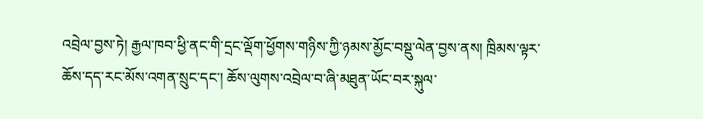འབྲེལ་བྱས་ཏེ། རྒྱལ་ཁབ་ཕྱི་ནང་གི་དྲང་ལྡོག་ཕྱོགས་གཉིས་ཀྱི་ཉམས་མྱོང་བསྡུ་ལེན་བྱས་ནས། ཁྲིམས་ལྟར་ཆོས་དད་རང་མོས་འགན་སྲུང་དང་། ཆོས་ལུགས་འབྲེལ་བ་ཞི་མཐུན་ཡོང་བར་སྐུལ་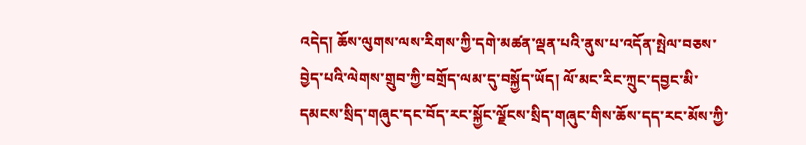འདེད། ཆོས་ལུགས་ལས་རིགས་ཀྱི་དགེ་མཚན་ལྡན་པའི་ནུས་པ་འདོན་སྤེལ་བཅས་བྱེད་པའི་ལེགས་གྲུབ་ཀྱི་བགྲོད་ལམ་དུ་བསྐྱོད་ཡོད། ལོ་མང་རིང་ཀྲུང་དབྱང་མི་དམངས་སྲིད་གཞུང་དང་བོད་རང་སྐྱོང་ལྗོངས་སྲིད་གཞུང་གིས་ཆོས་དད་རང་མོས་ཀྱི་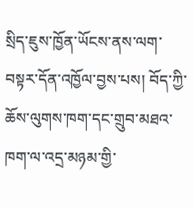སྲིད་ཇུས་ཁྱོན་ཡོངས་ནས་ལག་བསྟར་དོན་འཁྱོལ་བྱས་པས། བོད་ཀྱི་ཆོས་ལུགས་ཁག་དང་གྲུབ་མཐའ་ཁག་ལ་འདྲ་མཉམ་གྱི་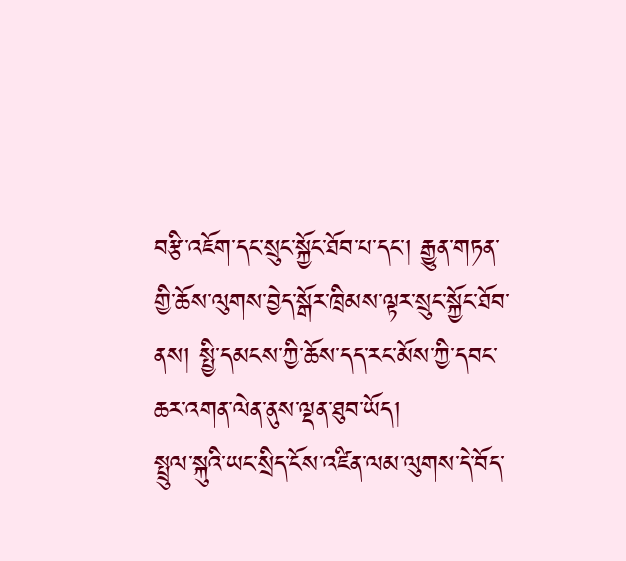བརྩི་འཇོག་དང་སྲུང་སྐྱོང་ཐོབ་པ་དང་། རྒྱུན་གཏན་གྱི་ཆོས་ལུགས་བྱེད་སྒོར་ཁྲིམས་ལྟར་སྲུང་སྐྱོང་ཐོབ་ནས། སྤྱི་དམངས་ཀྱི་ཆོས་དད་རང་མོས་ཀྱི་དབང་ཆར་འགན་ལེན་ནུས་ལྡན་ཐུབ་ཡོད།
སྤྲུལ་སྐུའི་ཡང་སྲིད་ངོས་འཛིན་ལམ་ལུགས་དེ་བོད་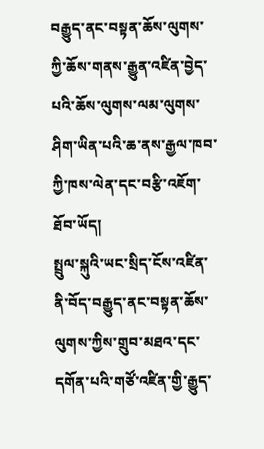བརྒྱུད་ནང་བསྟན་ཆོས་ལུགས་ཀྱི་ཆོས་གནས་རྒྱུན་འཛིན་བྱེད་པའི་ཆོས་ལུགས་ལམ་ལུགས་ཤིག་ཡིན་པའི་ཆ་ནས་རྒྱལ་ཁབ་ཀྱི་ཁས་ལེན་དང་བརྩི་འཇོག་ཐོབ་ཡོད།
སྤྲུལ་སྐུའི་ཡང་སྲིད་ངོས་འཛིན་ནི་བོད་བརྒྱུད་ནང་བསྟན་ཆོས་ལུགས་ཀྱིས་གྲུབ་མཐའ་དང་དགོན་པའི་གཙོ་འཛིན་གྱི་རྒྱུད་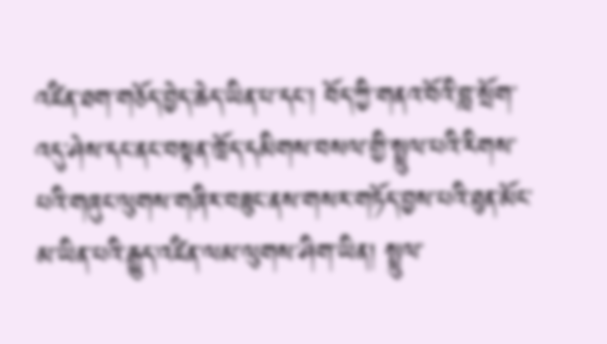འཛིན་ཐག་གཅོད་བྱེད་ཆེད་ཡིན་པ་དང་། བོད་ཀྱི་གནའ་བོའི་བླ་སྲོག་འདུ་ཤེས་དང་ནང་བསྟན་ཁྲོད་དམིགས་བསལ་གྱི་སྤྲུལ་པའི་རིགས་པའི་གཞུང་ལུགས་གཞིར་བཟུང་ནས་གསར་གཏོད་བྱས་པའི་ཐུན་མོང་མ་ཡིན་པའི་རྒྱུད་འཛིན་ལམ་ལུགས་ཤིག་ཡིན། སྤྲུལ་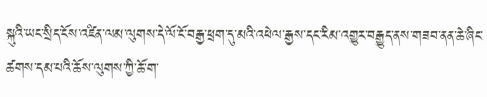སྐུའི་ཡང་སྲིད་ངོས་འཛིན་ལམ་ལུགས་དེ་ལོ་ངོ་བརྒྱ་ཕྲག་དུ་མའི་འཕེལ་རྒྱས་དང་རིམ་འགྱུར་བརྒྱུད་ནས་གཟབ་ནན་ཆེ་ཞིང་ཚགས་དམ་པའི་ཆོས་ལུགས་ཀྱི་ཆོ་ག་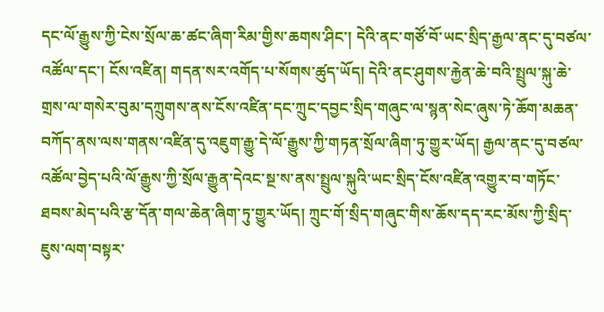དང་ལོ་རྒྱུས་ཀྱི་ངེས་སྲོལ་ཆ་ཚང་ཞིག་རིམ་གྱིས་ཆགས་ཤིང་། དེའི་ནང་གཙོ་བོ་ཡང་སྲིད་རྒྱལ་ནང་དུ་བཙལ་འཚོལ་དང་། ངོས་འཛིན། གདན་སར་འགོད་པ་སོགས་ཚུད་ཡོད། དེའི་ནང་ཤུགས་རྐྱེན་ཆེ་བའི་སྤྲུལ་སྐུ་ཆེ་གྲས་ལ་གསེར་བུམ་དཀྲུགས་ནས་ངོས་འཛིན་དང་ཀྲུང་དབྱང་སྲིད་གཞུང་ལ་སྙན་སེང་ཞུས་ཏེ་ཆོག་མཆན་བཀོད་ནས་ལས་གནས་འཛིན་དུ་འཇུག་རྒྱུ་དེ་ལོ་རྒྱུས་ཀྱི་གཏན་སྲོལ་ཞིག་ཏུ་གྱུར་ཡོད། རྒྱལ་ནང་དུ་བཙལ་འཚོལ་བྱེད་པའི་ལོ་རྒྱུས་ཀྱི་སྲོལ་རྒྱུན་དེའང་སྔ་ས་ནས་སྤྲུལ་སྐུའི་ཡང་སྲིད་ངོས་འཛིན་འགྱུར་བ་གཏོང་ཐབས་མེད་པའི་རྩ་དོན་གལ་ཆེན་ཞིག་ཏུ་གྱུར་ཡོད། ཀྲུང་གོ་སྲིད་གཞུང་གིས་ཆོས་དད་རང་མོས་ཀྱི་སྲིད་ཇུས་ལག་བསྟར་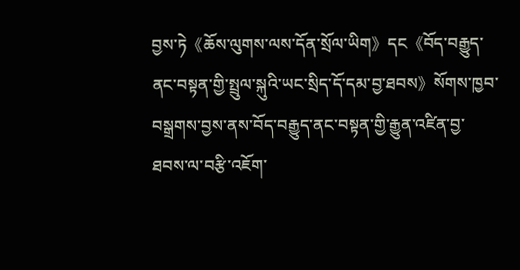བྱས་ཏེ《ཆོས་ལུགས་ལས་དོན་སྲོལ་ཡིག》དང《བོད་བརྒྱུད་ནང་བསྟན་གྱི་སྤྲུལ་སྐུའི་ཡང་སྲིད་དོ་དམ་བྱ་ཐབས》སོགས་ཁྱབ་བསྒྲགས་བྱས་ནས་བོད་བརྒྱུད་ནང་བསྟན་གྱི་རྒྱུན་འཛིན་བྱ་ཐབས་ལ་བརྩི་འཇོག་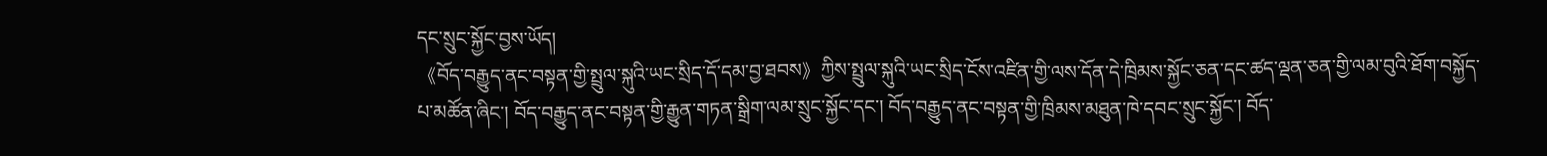དང་སྲུང་སྐྱོང་བྱས་ཡོད།
《བོད་བརྒྱུད་ནང་བསྟན་གྱི་སྤྲུལ་སྐུའི་ཡང་སྲིད་དོ་དམ་བྱ་ཐབས》ཀྱིས་སྤྲུལ་སྐུའི་ཡང་སྲིད་ངོས་འཛིན་གྱི་ལས་དོན་དེ་ཁྲིམས་སྐྱོང་ཅན་དང་ཚད་ལྡན་ཅན་གྱི་ལམ་བུའི་ཐོག་བསྐྱོད་པ་མཚོན་ཞིང་། བོད་བརྒྱུད་ནང་བསྟན་གྱི་རྒྱུན་གཏན་སྒྲིག་ལམ་སྲུང་སྐྱོང་དང་། བོད་བརྒྱུད་ནང་བསྟན་གྱི་ཁྲིམས་མཐུན་ཁེ་དབང་སྲུང་སྐྱོང་། བོད་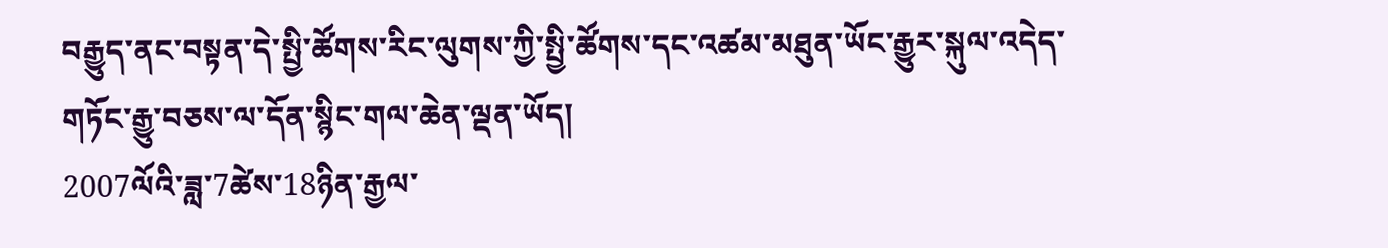བརྒྱུད་ནང་བསྟན་དེ་སྤྱི་ཚོགས་རིང་ལུགས་ཀྱི་སྤྱི་ཚོགས་དང་འཚམ་མཐུན་ཡོང་རྒྱུར་སྐུལ་འདེད་གཏོང་རྒྱུ་བཅས་ལ་དོན་སྙིང་གལ་ཆེན་ལྡན་ཡོད།
2007ལོའི་ཟླ་7ཚེས་18ཉིན་རྒྱལ་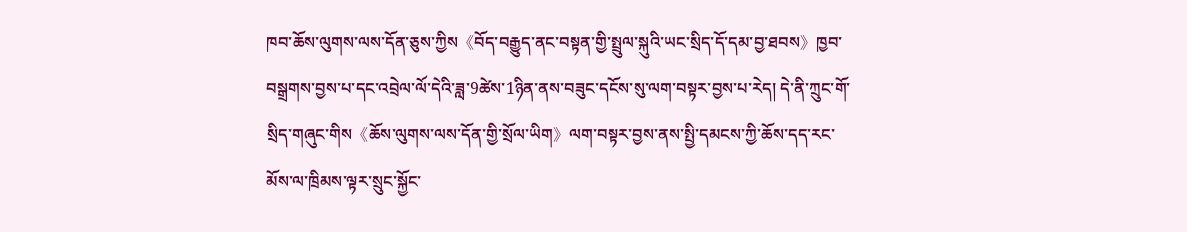ཁབ་ཆོས་ལུགས་ལས་དོན་ཅུས་ཀྱིས《བོད་བརྒྱུད་ནང་བསྟན་གྱི་སྤྲུལ་སྐུའི་ཡང་སྲིད་དོ་དམ་བྱ་ཐབས》ཁྱབ་བསྒྲགས་བྱས་པ་དང་འབྲེལ་ལོ་དེའི་ཟླ་9ཚེས་1ཉིན་ནས་བཟུང་དངོས་སུ་ལག་བསྟར་བྱས་པ་རེད། དེ་ནི་ཀྲུང་གོ་སྲིད་གཞུང་གིས《ཆོས་ལུགས་ལས་དོན་གྱི་སྲོལ་ཡིག》ལག་བསྟར་བྱས་ནས་སྤྱི་དམངས་ཀྱི་ཆོས་དད་རང་མོས་ལ་ཁྲིམས་ལྟར་སྲུང་སྐྱོང་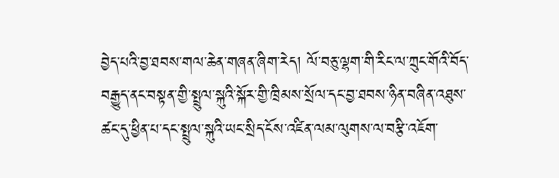བྱེད་པའི་བྱ་ཐབས་གལ་ཆེན་གཞན་ཞིག་རེད། ལོ་བཅུ་ལྷག་གི་རིང་ལ་ཀྲུང་གོའི་བོད་བརྒྱུད་ནང་བསྟན་གྱི་སྤྲུལ་སྐུའི་སྐོར་གྱི་ཁྲིམས་སྲོལ་དང་བྱ་ཐབས་ཉིན་བཞིན་འཐུས་ཚང་དུ་ཕྱིན་པ་དང་སྤྲུལ་སྐུའི་ཡང་སྲིད་ངོས་འཛིན་ལམ་ལུགས་ལ་བརྩི་འཇོག་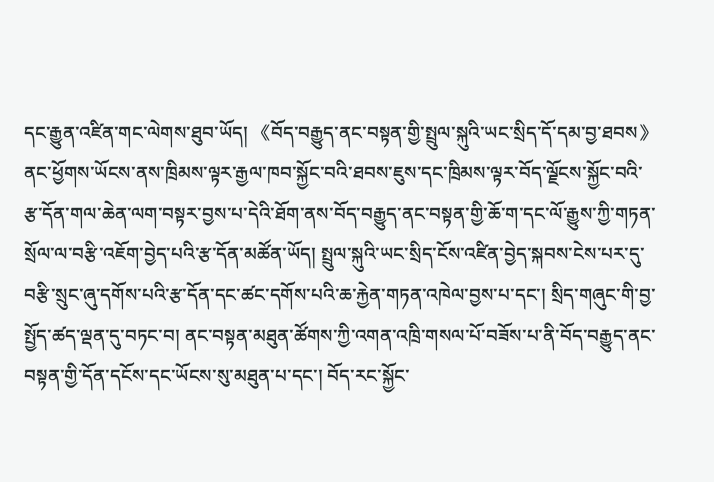དང་རྒྱུན་འཛིན་གང་ལེགས་ཐུབ་ཡོད། 《བོད་བརྒྱུད་ནང་བསྟན་གྱི་སྤྲུལ་སྐུའི་ཡང་སྲིད་དོ་དམ་བྱ་ཐབས》ནང་ཕྱོགས་ཡོངས་ནས་ཁྲིམས་ལྟར་རྒྱལ་ཁབ་སྐྱོང་བའི་ཐབས་ཇུས་དང་ཁྲིམས་ལྟར་བོད་ལྗོངས་སྐྱོང་བའི་རྩ་དོན་གལ་ཆེན་ལག་བསྟར་བྱས་པ་དེའི་ཐོག་ནས་བོད་བརྒྱུད་ནང་བསྟན་གྱི་ཆོ་ག་དང་ལོ་རྒྱུས་ཀྱི་གཏན་སྲོལ་ལ་བརྩི་འཇོག་བྱེད་པའི་རྩ་དོན་མཚོན་ཡོད། སྤྲུལ་སྐུའི་ཡང་སྲིད་ངོས་འཛིན་བྱེད་སྐབས་ངེས་པར་དུ་བརྩི་སྲུང་ཞུ་དགོས་པའི་རྩ་དོན་དང་ཚང་དགོས་པའི་ཆ་རྐྱེན་གཏན་འཁེལ་བྱས་པ་དང་། སྲིད་གཞུང་གི་བྱ་སྤྱོད་ཚད་ལྡན་དུ་བཏང་བ། ནང་བསྟན་མཐུན་ཚོགས་ཀྱི་འགན་འཁྲི་གསལ་པོ་བཟོས་པ་ནི་བོད་བརྒྱུད་ནང་བསྟན་གྱི་དོན་དངོས་དང་ཡོངས་སུ་མཐུན་པ་དང་། བོད་རང་སྐྱོང་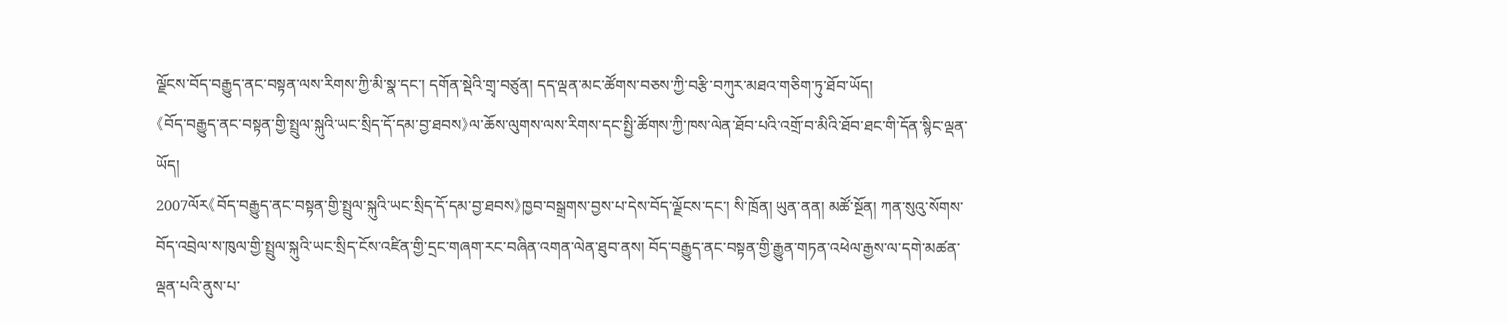ལྗོངས་བོད་བརྒྱུད་ནང་བསྟན་ལས་རིགས་ཀྱི་མི་སྣ་དང་། དགོན་སྡེའི་གྲྭ་བཙུན། དད་ལྡན་མང་ཚོགས་བཅས་ཀྱི་བརྩི་བཀུར་མཐའ་གཅིག་ཏུ་ཐོབ་ཡོད།
《བོད་བརྒྱུད་ནང་བསྟན་གྱི་སྤྲུལ་སྐུའི་ཡང་སྲིད་དོ་དམ་བྱ་ཐབས》ལ་ཆོས་ལུགས་ལས་རིགས་དང་སྤྱི་ཚོགས་ཀྱི་ཁས་ལེན་ཐོབ་པའི་འགྲོ་བ་མིའི་ཐོབ་ཐང་གི་དོན་སྙིང་ལྡན་ཡོད།
2007ལོར《བོད་བརྒྱུད་ནང་བསྟན་གྱི་སྤྲུལ་སྐུའི་ཡང་སྲིད་དོ་དམ་བྱ་ཐབས》ཁྱབ་བསྒྲགས་བྱས་པ་དེས་བོད་ལྗོངས་དང་། སི་ཁྲོན། ཡུན་ནན། མཚོ་སྔོན། ཀན་སུའུ་སོགས་བོད་འབྲེལ་ས་ཁུལ་གྱི་སྤྲུལ་སྐུའི་ཡང་སྲིད་ངོས་འཛིན་གྱི་དྲང་གཞག་རང་བཞིན་འགན་ལེན་ཐུབ་ནས། བོད་བརྒྱུད་ནང་བསྟན་གྱི་རྒྱུན་གཏན་འཕེལ་རྒྱས་ལ་དགེ་མཚན་ལྡན་པའི་ནུས་པ་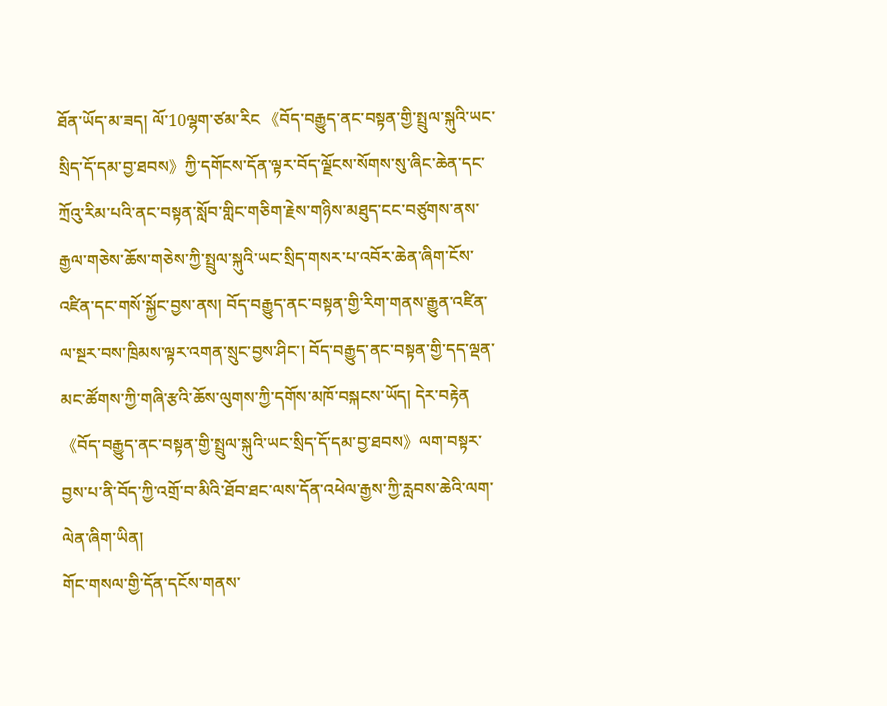ཐོན་ཡོད་མ་ཟད། ལོ་10ལྷག་ཙམ་རིང 《བོད་བརྒྱུད་ནང་བསྟན་གྱི་སྤྲུལ་སྐུའི་ཡང་སྲིད་དོ་དམ་བྱ་ཐབས》ཀྱི་དགོངས་དོན་ལྟར་བོད་ལྗོངས་སོགས་སུ་ཞིང་ཆེན་དང་ཀྲོའུ་རིམ་པའི་ནང་བསྟན་སློབ་གླིང་གཅིག་རྗེས་གཉིས་མཐུད་ངང་བཙུགས་ནས་རྒྱལ་གཅེས་ཆོས་གཅེས་ཀྱི་སྤྲུལ་སྐུའི་ཡང་སྲིད་གསར་པ་འབོར་ཆེན་ཞིག་ངོས་འཛིན་དང་གསོ་སྐྱོང་བྱས་ནས། བོད་བརྒྱུད་ནང་བསྟན་གྱི་རིག་གནས་རྒྱུན་འཛིན་ལ་སྔར་བས་ཁྲིམས་ལྟར་འགན་སྲུང་བྱས་ཤིང་། བོད་བརྒྱུད་ནང་བསྟན་གྱི་དད་ལྡན་མང་ཚོགས་ཀྱི་གཞི་རྩའི་ཆོས་ལུགས་ཀྱི་དགོས་མཁོ་བསྐངས་ཡོད། དེར་བརྟེན《བོད་བརྒྱུད་ནང་བསྟན་གྱི་སྤྲུལ་སྐུའི་ཡང་སྲིད་དོ་དམ་བྱ་ཐབས》ལག་བསྟར་བྱས་པ་ནི་བོད་ཀྱི་འགྲོ་བ་མིའི་ཐོབ་ཐང་ལས་དོན་འཕེལ་རྒྱས་ཀྱི་རླབས་ཆེའི་ལག་ལེན་ཞིག་ཡིན།
གོང་གསལ་གྱི་དོན་དངོས་གནས་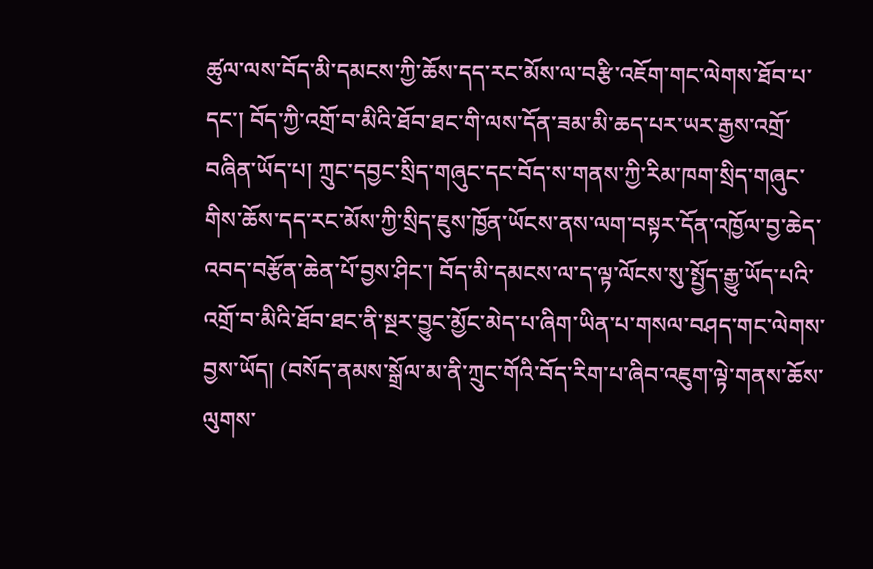ཚུལ་ལས་བོད་མི་དམངས་ཀྱི་ཆོས་དད་རང་མོས་ལ་བརྩི་འཇོག་གང་ལེགས་ཐོབ་པ་དང་། བོད་ཀྱི་འགྲོ་བ་མིའི་ཐོབ་ཐང་གི་ལས་དོན་ཟམ་མི་ཆད་པར་ཡར་རྒྱས་འགྲོ་བཞིན་ཡོད་པ། ཀྲུང་དབྱང་སྲིད་གཞུང་དང་བོད་ས་གནས་ཀྱི་རིམ་ཁག་སྲིད་གཞུང་གིས་ཆོས་དད་རང་མོས་ཀྱི་སྲིད་ཇུས་ཁྱོན་ཡོངས་ནས་ལག་བསྟར་དོན་འཁྱོལ་བྱ་ཆེད་འབད་བརྩོན་ཆེན་པོ་བྱས་ཤིང་། བོད་མི་དམངས་ལ་ད་ལྟ་ལོངས་སུ་སྤྱོད་རྒྱུ་ཡོད་པའི་འགྲོ་བ་མིའི་ཐོབ་ཐང་ནི་སྔར་བྱུང་མྱོང་མེད་པ་ཞིག་ཡིན་པ་གསལ་བཤད་གང་ལེགས་བྱས་ཡོད། (བསོད་ནམས་སྒྲོལ་མ་ནི་ཀྲུང་གོའི་བོད་རིག་པ་ཞིབ་འཇུག་ལྟེ་གནས་ཆོས་ལུགས་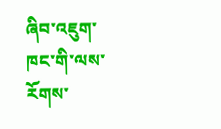ཞིབ་འཇུག་ཁང་གི་ལས་རོགས་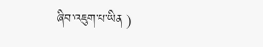ཞིབ་འཇུག་པ་ཡིན )